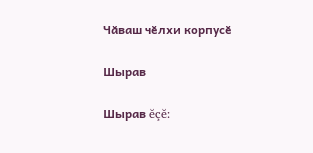Чӑваш чӗлхи корпусӗ

Шырав

Шырав ĕçĕ: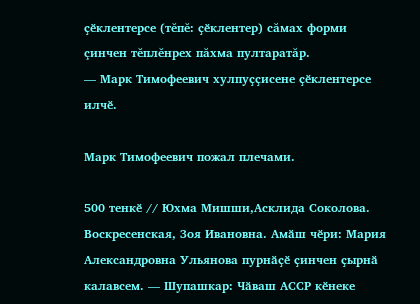ҫӗклентерсе (тĕпĕ: ҫӗклентер) сăмах форми çинчен тĕплĕнрех пăхма пултаратăр.
— Марк Тимофеевич хулпуҫҫисене ҫӗклентерсе илчӗ.

Марк Тимофеевич пожал плечами.

500 тенкӗ // Юхма Мишши,Асклида Соколова. Воскресенская, Зоя Ивановна. Амӑш чӗри: Мария Александровна Ульянова пурнӑҫӗ ҫинчен ҫырнӑ калавсем. — Шупашкар: Чӑваш АССР кӗнеке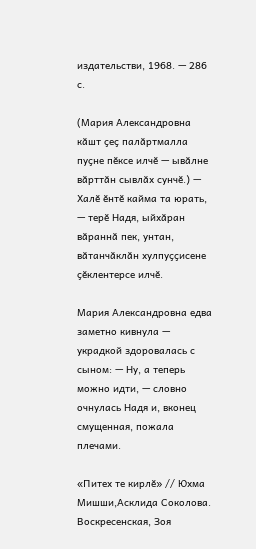издательстви, 1968. — 286 с.

(Мария Александровна кӑшт ҫеҫ палӑртмалла пуҫне пӗксе илчӗ — ывӑлне вӑрттӑн сывлӑх сунчӗ.) — Халӗ ӗнтӗ кайма та юрать, — терӗ Надя, ыйхӑран вӑраннӑ пек, унтан, вӑтанчӑклӑн хулпуҫҫисене ҫӗклентерсе илчӗ.

Мария Александровна едва заметно кивнула — украдкой здоровалась с сыном: — Ну, а теперь можно идти, — словно очнулась Надя и, вконец смущенная, пожала плечами.

«Питех те кирлӗ» // Юхма Мишши,Асклида Соколова. Воскресенская, Зоя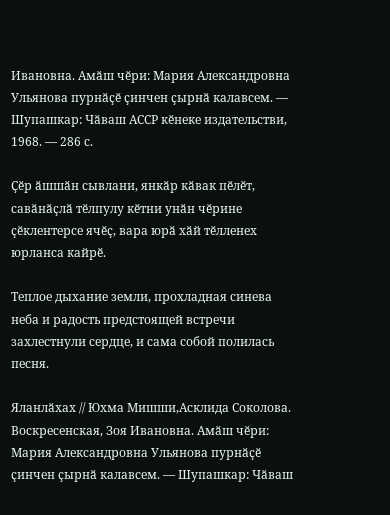Ивановна. Амӑш чӗри: Мария Александровна Ульянова пурнӑҫӗ ҫинчен ҫырнӑ калавсем. — Шупашкар: Чӑваш АССР кӗнеке издательстви, 1968. — 286 с.

Ҫӗр ӑшшӑн сывлани, янкӑр кӑвак пӗлӗт, савӑнӑҫлӑ тӗлпулу кӗтни унӑн чӗрине ҫӗклентерсе ячӗҫ, вара юрӑ хӑй тӗлленех юрланса кайрӗ.

Теплое дыхание земли, прохладная синева неба и радость предстоящей встречи захлестнули сердце, и сама собой полилась песня.

Яланлӑхах // Юхма Мишши,Асклида Соколова. Воскресенская, Зоя Ивановна. Амӑш чӗри: Мария Александровна Ульянова пурнӑҫӗ ҫинчен ҫырнӑ калавсем. — Шупашкар: Чӑваш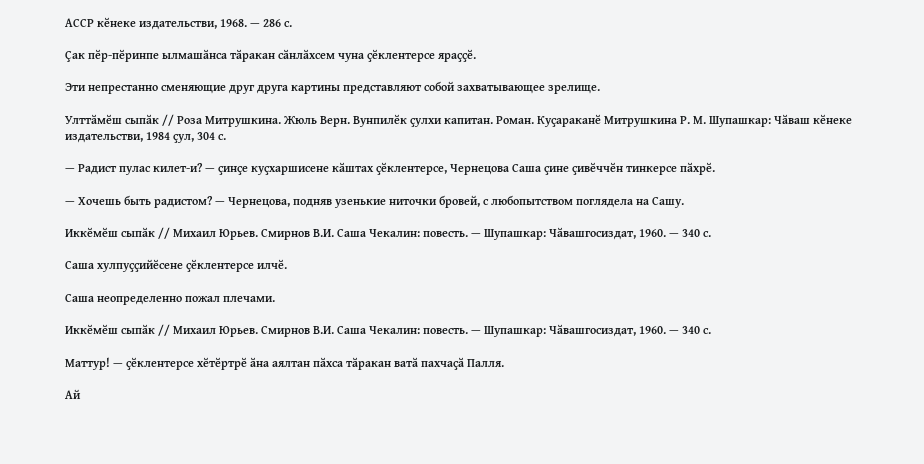АССР кӗнеке издательстви, 1968. — 286 с.

Ҫак пӗр-пӗринпе ылмашӑнса тӑракан сӑнлӑхсем чуна ҫӗклентерсе яраҫҫӗ.

Эти непрестанно сменяющие друг друга картины представляют собой захватывающее зрелище.

Улттӑмӗш сыпӑк // Роза Митрушкина. Жюль Верн. Вунпилӗк ҫулхи капитан. Роман. Куҫараканӗ Митрушкина Р. М. Шупашкар: Чӑваш кӗнеке издательстви, 1984 ҫул, 304 с.

— Радист пулас килет-и? — ҫинҫе куҫхаршисене кӑштах ҫӗклентерсе, Чернецова Саша ҫине ҫивӗччӗн тинкерсе пӑхрӗ.

— Хочешь быть радистом? — Чернецова, подняв узенькие ниточки бровей, с любопытством поглядела на Сашу.

Иккӗмӗш сыпӑк // Михаил Юрьев. Смирнов В.И. Саша Чекалин: повесть. — Шупашкар: Чӑвашгосиздат, 1960. — 340 с.

Саша хулпуҫҫийӗсене ҫӗклентерсе илчӗ.

Саша неопределенно пожал плечами.

Иккӗмӗш сыпӑк // Михаил Юрьев. Смирнов В.И. Саша Чекалин: повесть. — Шупашкар: Чӑвашгосиздат, 1960. — 340 с.

Маттур! — ҫӗклентерсе хӗтӗртрӗ ӑна аялтан пӑхса тӑракан ватӑ пахчаҫӑ Палля.

Ай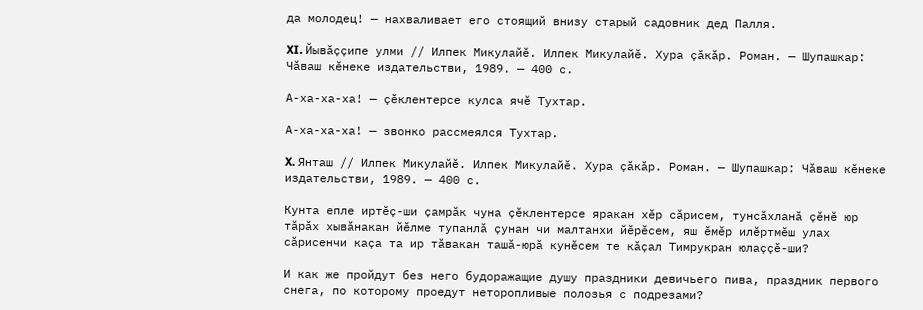да молодец! — нахваливает его стоящий внизу старый садовник дед Палля.

XI. Йывӑҫҫипе улми // Илпек Микулайӗ. Илпек Микулайӗ. Хура ҫӑкӑр. Роман. — Шупашкар: Чӑваш кӗнеке издательстви, 1989. — 400 с.

А-ха-ха-ха! — ҫӗклентерсе кулса ячӗ Тухтар.

А-ха-ха-ха! — звонко рассмеялся Тухтар.

X. Янташ // Илпек Микулайӗ. Илпек Микулайӗ. Хура ҫӑкӑр. Роман. — Шупашкар: Чӑваш кӗнеке издательстви, 1989. — 400 с.

Кунта епле иртӗҫ-ши ҫамрӑк чуна ҫӗклентерсе яракан хӗр сӑрисем, тунсӑхланӑ ҫӗнӗ юр тӑрӑх хывӑнакан йӗлме тупанлӑ ҫунан чи малтанхи йӗрӗсем, яш ӗмӗр илӗртмӗш улах сӑрисенчи каҫа та ир тӑвакан ташӑ-юрӑ кунӗсем те кӑҫал Тимрукран юлаҫҫӗ-ши?

И как же пройдут без него будоражащие душу праздники девичьего пива, праздник первого снега, по которому проедут неторопливые полозья с подрезами?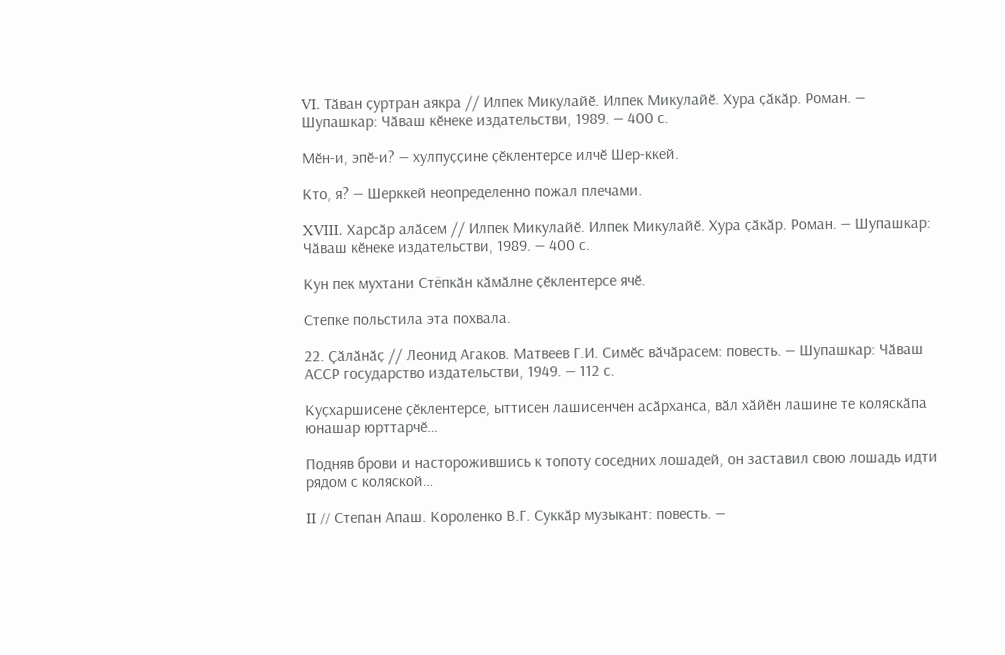VI. Тӑван ҫуртран аякра // Илпек Микулайӗ. Илпек Микулайӗ. Хура ҫӑкӑр. Роман. — Шупашкар: Чӑваш кӗнеке издательстви, 1989. — 400 с.

Мӗн-и, эпӗ-и? — хулпуҫҫине ҫӗклентерсе илчӗ Шер-ккей.

Кто, я? — Шерккей неопределенно пожал плечами.

XVIII. Харсӑр алӑсем // Илпек Микулайӗ. Илпек Микулайӗ. Хура ҫӑкӑр. Роман. — Шупашкар: Чӑваш кӗнеке издательстви, 1989. — 400 с.

Кун пек мухтани Стёпкӑн кӑмӑлне ҫӗклентерсе ячӗ.

Степке польстила эта похвала.

22. Ҫӑлӑнӑҫ // Леонид Агаков. Матвеев Г.И. Симӗс вӑчӑрасем: повесть. — Шупашкар: Чӑваш АССР государство издательстви, 1949. — 112 с.

Куҫхаршисене ҫӗклентерсе, ыттисен лашисенчен асӑрханса, вӑл хӑйӗн лашине те коляскӑпа юнашар юрттарчӗ…

Подняв брови и насторожившись к топоту соседних лошадей, он заставил свою лошадь идти рядом с коляской…

II // Степан Апаш. Короленко В.Г. Суккӑр музыкант: повесть. —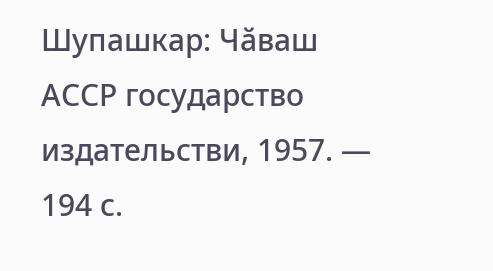Шупашкар: Чӑваш АССР государство издательстви, 1957. — 194 с.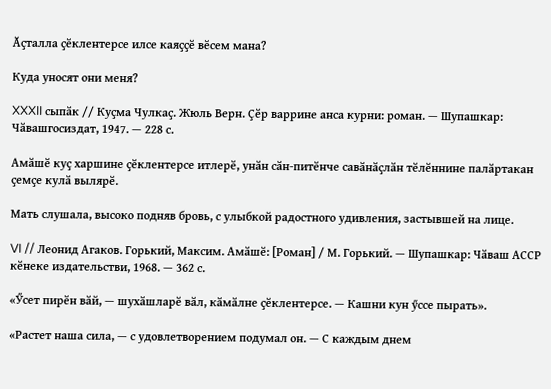Ӑҫталла ҫӗклентерсе илсе каяҫҫӗ вӗсем мана?

Куда уносят они меня?

XXXII сыпӑк // Куҫма Чулкаҫ. Жюль Верн. Ҫӗр варрине анса курни: роман. — Шупашкар: Чӑвашгосиздат, 1947. — 228 с.

Амӑшӗ куҫ харшине ҫӗклентерсе итлерӗ, унӑн сӑн-питӗнче савӑнӑҫлӑн тӗлӗннине палӑртакан ҫемҫе кулӑ вылярӗ.

Мать слушала, высоко подняв бровь, с улыбкой радостного удивления, застывшей на лице.

VI // Леонид Агаков. Горький, Максим. Амӑшӗ: [Роман] / М. Горький. — Шупашкар: Чӑваш АССР кӗнеке издательстви, 1968. — 362 с.

«Ӳсет пирӗн вӑй, — шухӑшларӗ вӑл, кӑмӑлне ҫӗклентерсе. — Кашни кун ӳссе пырать».

«Растет наша сила, — с удовлетворением подумал он. — С каждым днем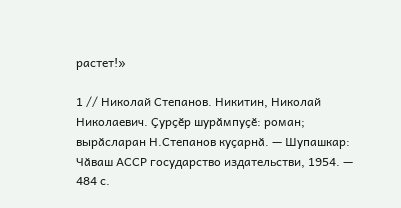растет!»

1 // Николай Степанов. Никитин, Николай Николаевич. Ҫурҫӗр шурӑмпуҫӗ: роман; вырӑсларан Н.Степанов куҫарнӑ. — Шупашкар: Чӑваш АССР государство издательстви, 1954. — 484 с.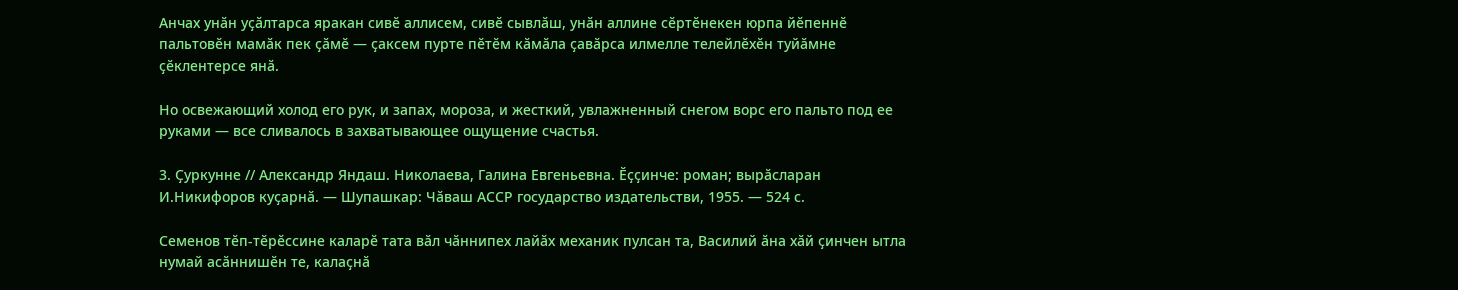Анчах унӑн уҫӑлтарса яракан сивӗ аллисем, сивӗ сывлӑш, унӑн аллине сӗртӗнекен юрпа йӗпеннӗ пальтовӗн мамӑк пек ҫӑмӗ — ҫаксем пурте пӗтӗм кӑмӑла ҫавӑрса илмелле телейлӗхӗн туйӑмне ҫӗклентерсе янӑ.

Но освежающий холод его рук, и запах, мороза, и жесткий, увлажненный снегом ворс его пальто под ее руками — все сливалось в захватывающее ощущение счастья.

3. Ҫуркунне // Александр Яндаш. Николаева, Галина Евгеньевна. Ӗҫҫинче: роман; вырӑсларан И.Никифоров куҫарнӑ. — Шупашкар: Чӑваш АССР государство издательстви, 1955. — 524 с.

Семенов тӗп-тӗрӗссине каларӗ тата вӑл чӑннипех лайӑх механик пулсан та, Василий ӑна хӑй ҫинчен ытла нумай асӑннишӗн те, калаҫнӑ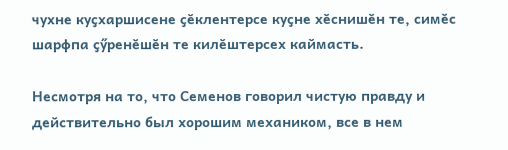чухне куҫхаршисене ҫӗклентерсе куҫне хӗснишӗн те, симӗс шарфпа ҫӳренӗшӗн те килӗштерсех каймасть.

Несмотря на то, что Семенов говорил чистую правду и действительно был хорошим механиком, все в нем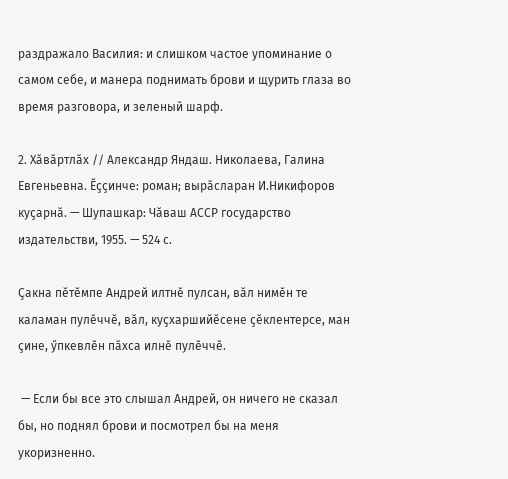раздражало Василия: и слишком частое упоминание о самом себе, и манера поднимать брови и щурить глаза во время разговора, и зеленый шарф.

2. Хӑвӑртлӑх // Александр Яндаш. Николаева, Галина Евгеньевна. Ӗҫҫинче: роман; вырӑсларан И.Никифоров куҫарнӑ. — Шупашкар: Чӑваш АССР государство издательстви, 1955. — 524 с.

Ҫакна пӗтӗмпе Андрей илтнӗ пулсан, вӑл нимӗн те каламан пулӗччӗ, вӑл, куҫхаршийӗсене ҫӗклентерсе, ман ҫине, ӳпкевлӗн пӑхса илнӗ пулӗччӗ.

 — Если бы все это слышал Андрей, он ничего не сказал бы, но поднял брови и посмотрел бы на меня укоризненно.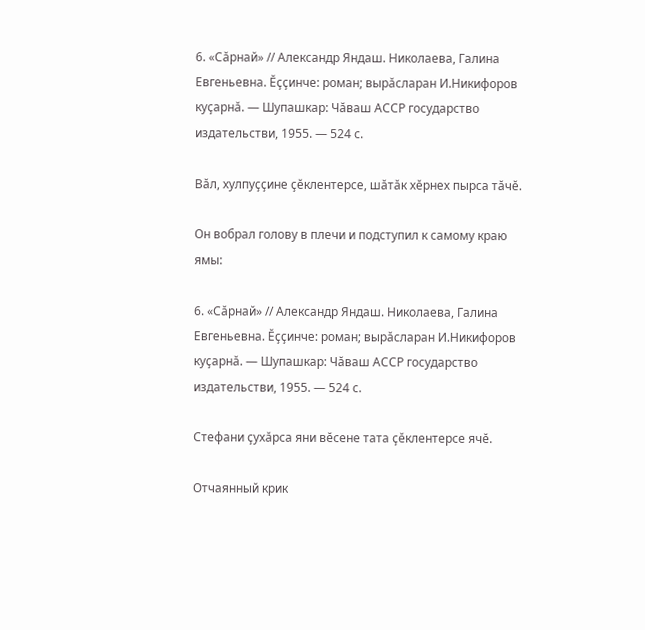6. «Сӑрнай» // Александр Яндаш. Николаева, Галина Евгеньевна. Ӗҫҫинче: роман; вырӑсларан И.Никифоров куҫарнӑ. — Шупашкар: Чӑваш АССР государство издательстви, 1955. — 524 с.

Вӑл, хулпуҫҫине ҫӗклентерсе, шӑтӑк хӗрнех пырса тӑчӗ.

Он вобрал голову в плечи и подступил к самому краю ямы:

6. «Сӑрнай» // Александр Яндаш. Николаева, Галина Евгеньевна. Ӗҫҫинче: роман; вырӑсларан И.Никифоров куҫарнӑ. — Шупашкар: Чӑваш АССР государство издательстви, 1955. — 524 с.

Стефани ҫухӑрса яни вӗсене тата ҫӗклентерсе ячӗ.

Отчаянный крик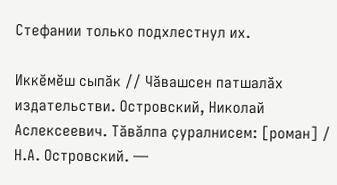Стефании только подхлестнул их.

Иккӗмӗш сыпӑк // Чӑвашсен патшалӑх издательстви. Островский, Николай Аслексеевич. Тӑвӑлпа ҫуралнисем: [роман] / Н.А. Островский. —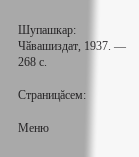Шупашкар: Чӑвашиздат, 1937. — 268 с.

Страницăсем:

Меню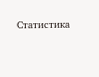Статистика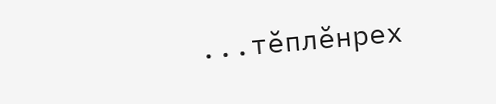...тĕплӗнрех